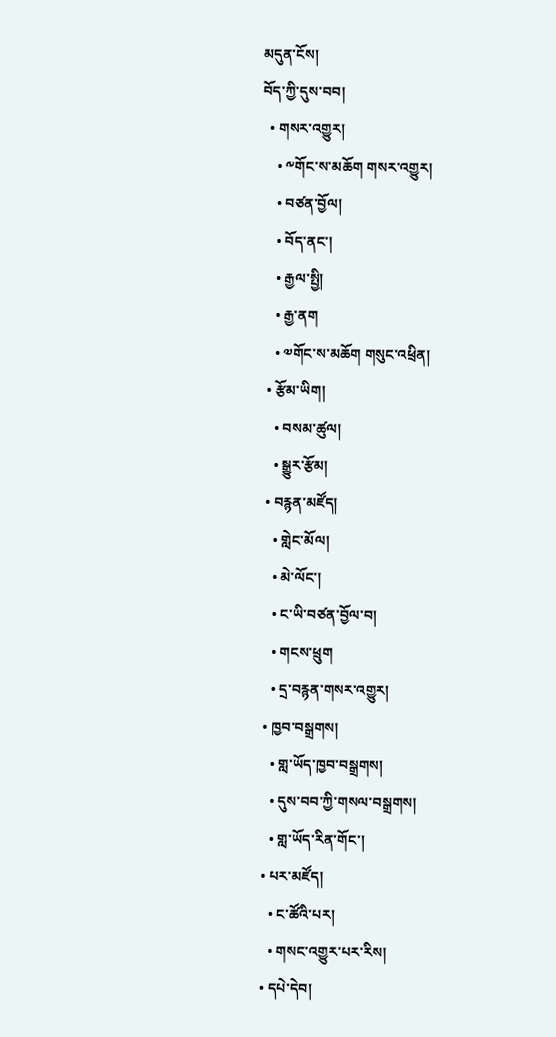མདུན་ངོས།
བོད་ཀྱི་དུས་བབ།
  • གསར་འགྱུར།
    • ༸གོང་ས་མཆོག གསར་འགྱུར།
    • བཙན་བྱོལ།
    • བོད་ནང་།
    • རྒྱལ་སྤྱི།
    • རྒྱ་ནག
    • ༧གོང་ས་མཆོག གསུང་འཕྲིན།
  • རྩོམ་ཡིག།
    • བསམ་ཚུལ།
    • སྒྱུར་རྩོམ།
  • བརྙན་མཛོད།
    • གླེང་མོལ།
    • མེ་ལོང་།
    • ང་ཡི་བཙན་བྱོལ་བ།
    • གངས་ཕྲུག
    • དྲ་བརྙན་གསར་འགྱུར།
  • ཁྱབ་བསྒྲགས།
    • གླ་ཡོད་ཁྱབ་བསྒྲགས།
    • དུས་བབ་ཀྱི་གསལ་བསྒྲགས།
    • གླ་ཡོད་རིན་གོང་།
  • པར་མཛོད།
    • ང་ཚོའི་པར།
    • གསང་འགྱུར་པར་རིས།
  • དཔེ་དེབ།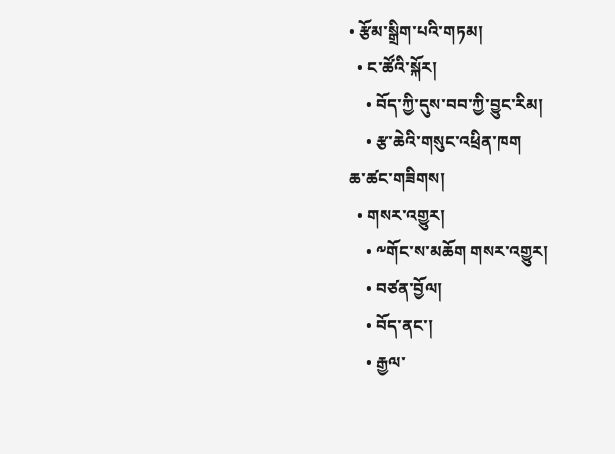• རྩོམ་སྒྲིག་པའི་གཏམ།
  • ང་ཚོའི་སྐོར།
    • བོད་ཀྱི་དུས་བབ་ཀྱི་བྱུང་རིམ།
    • རྩ་ཆེའི་གསུང་འཕྲིན་ཁག
ཆ་ཚང་གཟིགས།
  • གསར་འགྱུར།
    • ༸གོང་ས་མཆོག གསར་འགྱུར།
    • བཙན་བྱོལ།
    • བོད་ནང་།
    • རྒྱལ་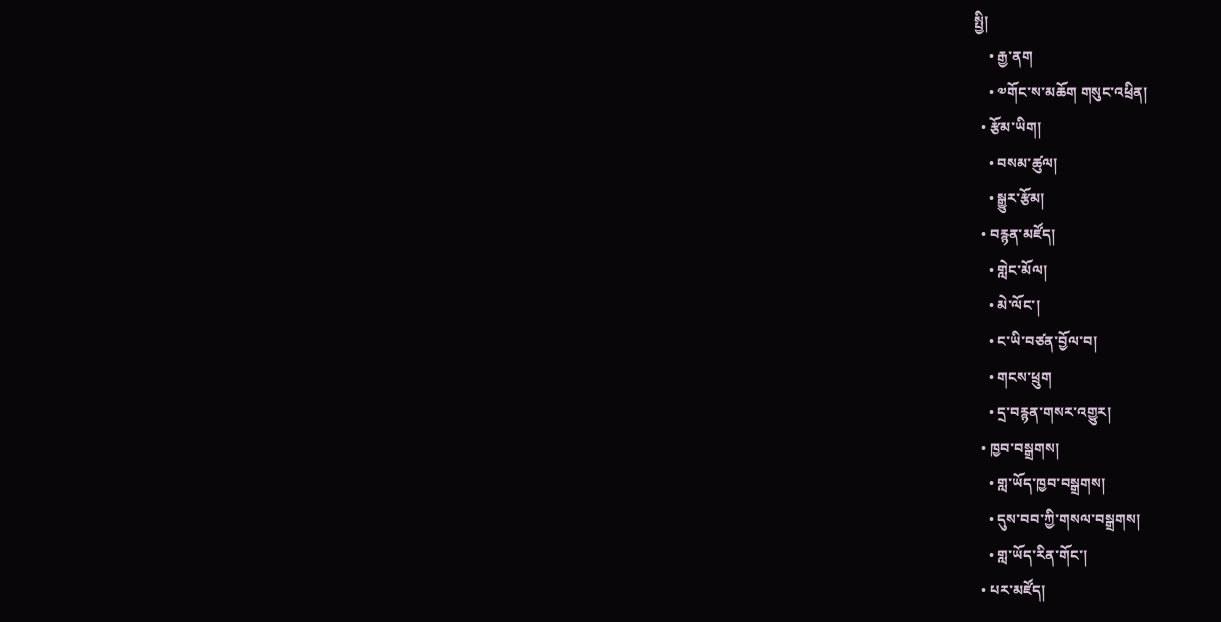སྤྱི།
    • རྒྱ་ནག
    • ༧གོང་ས་མཆོག གསུང་འཕྲིན།
  • རྩོམ་ཡིག།
    • བསམ་ཚུལ།
    • སྒྱུར་རྩོམ།
  • བརྙན་མཛོད།
    • གླེང་མོལ།
    • མེ་ལོང་།
    • ང་ཡི་བཙན་བྱོལ་བ།
    • གངས་ཕྲུག
    • དྲ་བརྙན་གསར་འགྱུར།
  • ཁྱབ་བསྒྲགས།
    • གླ་ཡོད་ཁྱབ་བསྒྲགས།
    • དུས་བབ་ཀྱི་གསལ་བསྒྲགས།
    • གླ་ཡོད་རིན་གོང་།
  • པར་མཛོད།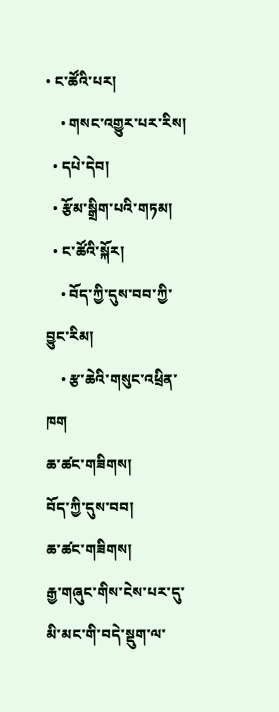• ང་ཚོའི་པར།
    • གསང་འགྱུར་པར་རིས།
  • དཔེ་དེབ།
  • རྩོམ་སྒྲིག་པའི་གཏམ།
  • ང་ཚོའི་སྐོར།
    • བོད་ཀྱི་དུས་བབ་ཀྱི་བྱུང་རིམ།
    • རྩ་ཆེའི་གསུང་འཕྲིན་ཁག
ཆ་ཚང་གཟིགས།
བོད་ཀྱི་དུས་བབ།
ཆ་ཚང་གཟིགས།
རྒྱ་གཞུང་གིས་ངེས་པར་དུ་མི་མང་གི་བདེ་སྡུག་ལ་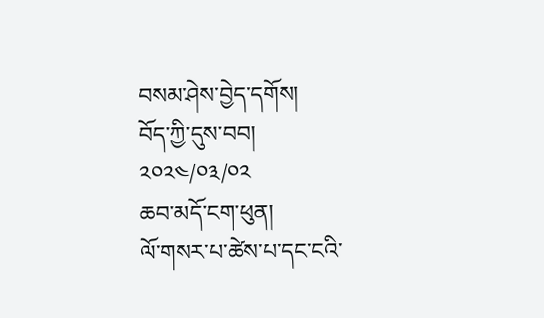བསམ་ཤེས་བྱེད་དགོས།
བོད་ཀྱི་དུས་བབ།
༢༠༢༤/༠༣/༠༢
ཆབ་མདོ་ངག་ཕུན།
ལོ་གསར་པ་ཚེས་པ་དང་ངའི་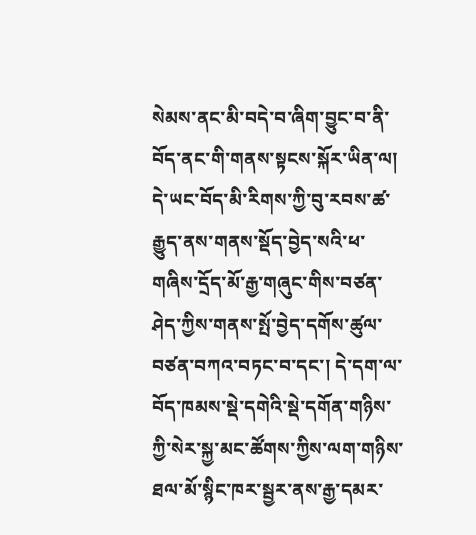སེམས་ནང་མི་བདེ་བ་ཞིག་བྱུང་བ་ནི་བོད་ནང་གི་གནས་སྟངས་སྐོར་ཡིན་ལ། དེ་ཡང་བོད་མི་རིགས་ཀྱི་བུ་རབས་ཚ་རྒྱུད་ནས་གནས་སྡོད་བྱེད་སའི་ཕ་གཞིས་དྲོད་མོ་རྒྱ་གཞུང་གིས་བཙན་ཤེད་ཀྱིས་གནས་སྤོ་བྱེད་དགོས་ཚུལ་བཙན་བཀའ་བཏང་བ་དང་། དེ་དག་ལ་བོད་ཁམས་སྡེ་དགེའི་སྡེ་དགོན་གཉིས་ཀྱི་སེར་སྐྱ་མང་ཚོགས་ཀྱིས་ལག་གཉིས་ཐལ་མོ་སྙིང་ཁར་སྦྱར་ནས་རྒྱ་དམར་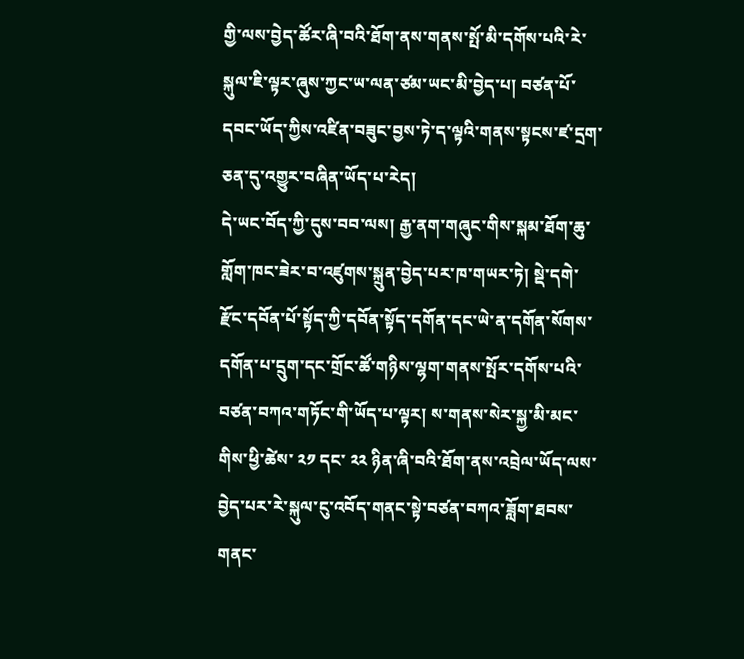གྱི་ལས་བྱེད་ཚོར་ཞི་བའི་ཐོག་ནས་གནས་སྤོ་མི་དགོས་པའི་རེ་སྐུལ་ཇི་ལྟར་ཞུས་ཀྱང་ཡ་ལན་ཙམ་ཡང་མི་བྱེད་པ། བཙན་པོ་དབང་ཡོད་ཀྱིས་འཛིན་བཟུང་བྱས་ཏེ་ད་ལྟའི་གནས་སྟངས་ཛ་དྲག་ཅན་དུ་འགྱུར་བཞིན་ཡོད་པ་རེད།
དེ་ཡང་བོད་ཀྱི་དུས་བབ་ལས། རྒྱ་ནག་གཞུང་གིས་སྐམ་ཐོག་ཆུ་གློག་ཁང་ཟེར་བ་འཛུགས་སྐྲུན་བྱེད་པར་ཁ་གཡར་ཏེ། སྡེ་དགེ་རྫོང་དབོན་པོ་སྟོད་ཀྱི་དབོན་སྟོད་དགོན་དང་ཡེ་ན་དགོན་སོགས་དགོན་པ་དྲུག་དང་གྲོང་ཚོ་གཉིས་ལྷག་གནས་སྤོར་དགོས་པའི་བཙན་བཀའ་གཏོང་གི་ཡོད་པ་ལྟར། ས་གནས་སེར་སྐྱ་མི་མང་གིས་ཕྱི་ཚེས་ ༢༡ དང་ ༢༢ ཉིན་ཞི་བའི་ཐོག་ནས་འབྲེལ་ཡོད་ལས་བྱེད་པར་རེ་སྐུལ་ངུ་འབོད་གནང་སྟེ་བཙན་བཀའ་ཟློག་ཐབས་གནང་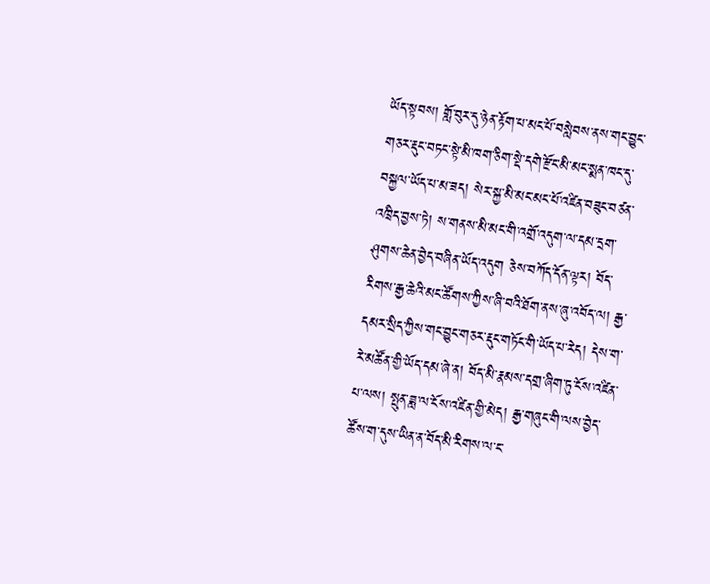ཡོད་སྟབས། གློ་བུར་དུ་ཉེན་རྟོག་པ་མང་པོ་བསླེབས་ནས་གང་བྱུང་གཅར་རྡུང་བཏང་སྟེ་མི་ཁག་ཅིག་སྡེ་དགེ་རྫོང་མི་མང་སྨན་ཁང་དུ་བསྐྱལ་ཡོད་པ་མ་ཟད། སེར་སྐྱ་མི་མང་མང་པོ་འཛིན་བཟུང་བཙན་འཁྲིད་བྱས་ཏེ། ས་གནས་མི་མང་གི་འགྲོ་འདུག་ལ་དམ་དྲག་ཤུགས་ཆེན་བྱེད་བཞིན་ཡོད་འདུག ཅེས་བཀོད་དོན་ལྟར། བོད་རིགས་རྒྱ་ཆེའི་མང་ཚོགས་ཀྱིས་ཞི་བའི་ཐོག་ནས་ཞུ་འབོད་ལ། རྒྱ་དམར་སྲིད་ཀྱིས་གང་བྱུང་གཅར་རྡུང་གཏོང་གི་ཡོད་པ་རེད། དེས་ག་རེ་མཚོན་གྱི་ཡོད་དམ་ཞེ་ན། བོད་མི་རྣམས་དགྲ་ཞིག་ཏུ་ངོས་འཛིན་པ་ལས། སྤུན་ཟླ་ལ་ངོས་འཛིན་གྱི་མེད། རྒྱ་གཞུང་གི་ལས་བྱེད་ཚོས་ག་དུས་ཡིན་ན་བོད་མི་རིགས་ལ་ང་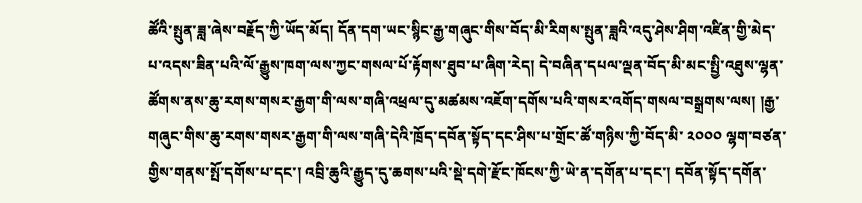ཚོའི་སྤུན་ཟླ་ཞེས་བརྗོད་ཀྱི་ཡོད་མོད། དོན་དག་ཡང་སྙིང་རྒྱ་གཞུང་གིས་བོད་མི་རིགས་སྤུན་ཟླའི་འདུ་ཤེས་ཤིག་འཛིན་གྱི་མེད་པ་འདས་ཟིན་པའི་ལོ་རྒྱུས་ཁག་ལས་ཀྱང་གསལ་པོ་རྟོགས་ཐུབ་པ་ཞིག་རེད། དེ་བཞིན་དཔལ་ལྡན་བོད་མི་མང་སྤྱི་འཐུས་ལྷན་ཚོགས་ནས་ཆུ་རགས་གསར་རྒྱག་གི་ལས་གཞི་འཕྲལ་དུ་མཚམས་འཇོག་དགོས་པའི་གསར་འགོད་གསལ་བསྒྲགས་ལས། །རྒྱ་གཞུང་གིས་ཆུ་རགས་གསར་རྒྱག་གི་ལས་གཞི་དེའི་ཁྲོད་དབོན་སྟོད་དང་ཤིས་པ་གྲོང་ཚོ་གཉིས་ཀྱི་བོད་མི་ ༢༠༠༠ ལྷག་བཙན་གྱིས་གནས་སྤོ་དགོས་པ་དང་། འབྲི་ཆུའི་རྒྱུད་དུ་ཆགས་པའི་སྡེ་དགེ་རྫོང་ཁོངས་ཀྱི་ཡེ་ན་དགོན་པ་དང་། དབོན་སྟོད་དགོན་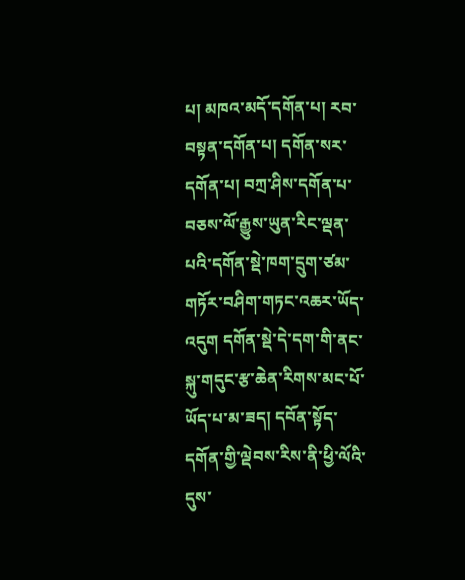པ། མཁའ་མདོ་དགོན་པ། རབ་བསྟན་དགོན་པ། དགོན་སར་དགོན་པ། བཀྲ་ཤིས་དགོན་པ་བཅས་ལོ་རྒྱུས་ཡུན་རིང་ལྡན་པའི་དགོན་སྡེ་ཁག་དྲུག་ཙམ་གཏོར་བཤིག་གཏང་འཆར་ཡོད་འདུག དགོན་སྡེ་དེ་དག་གི་ནང་སྐུ་གདུང་རྩ་ཆེན་རིགས་མང་པོ་ཡོད་པ་མ་ཟད། དབོན་སྟོད་དགོན་གྱི་ལྡེབས་རིས་ནི་ཕྱི་ལོའི་དུས་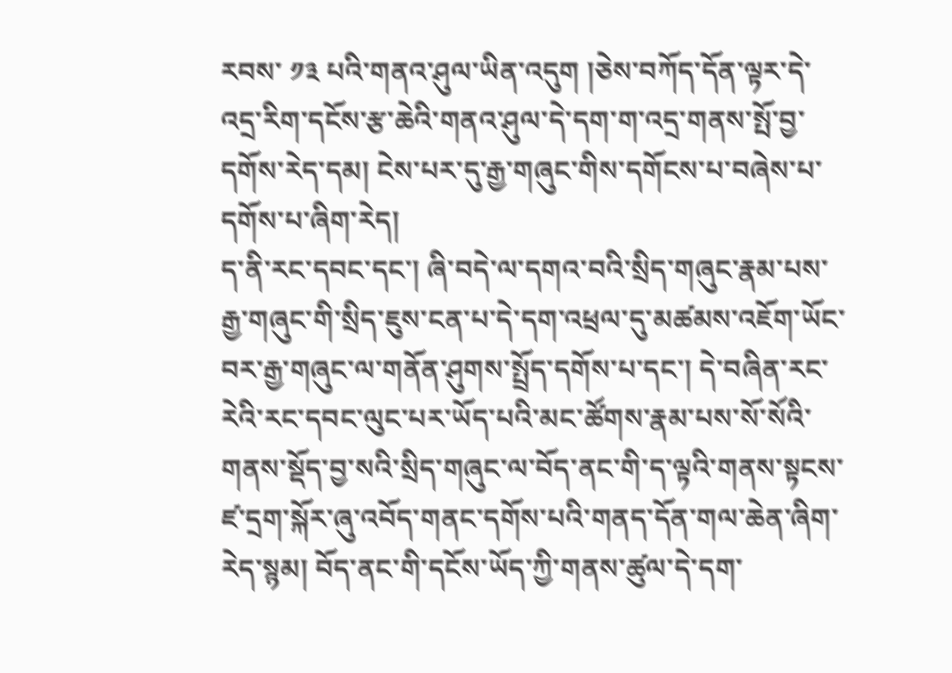རབས་ ༡༣ པའི་གནའ་ཤུལ་ཡིན་འདུག །ཅེས་བཀོད་དོན་ལྟར་དེ་འདྲ་རིག་དངོས་རྩ་ཆེའི་གནའ་ཤུལ་དེ་དག་ག་འདྲ་གནས་སྤོ་བྱ་དགོས་རེད་དམ། ངེས་པར་དུ་རྒྱ་གཞུང་གིས་དགོངས་པ་བཞེས་པ་དགོས་པ་ཞིག་རེད།
ད་ནི་རང་དབང་དང་། ཞི་བདེ་ལ་དགའ་བའི་སྲིད་གཞུང་རྣམ་པས་རྒྱ་གཞུང་གི་སྲིད་ཇུས་ངན་པ་དེ་དག་འཕྲལ་དུ་མཚམས་འཇོག་ཡོང་བར་རྒྱ་གཞུང་ལ་གནོན་ཤུགས་སྤྲོད་དགོས་པ་དང་། དེ་བཞིན་རང་རེའི་རང་དབང་ལུང་པར་ཡོད་པའི་མང་ཚོགས་རྣམ་པས་སོ་སོའི་གནས་སྡོད་བྱ་སའི་སྲིད་གཞུང་ལ་བོད་ནང་གི་ད་ལྟའི་གནས་སྟངས་ཛ་དྲག་སྐོར་ཞུ་འབོད་གནང་དགོས་པའི་གནད་དོན་གལ་ཆེན་ཞིག་རེད་སྙམ། བོད་ནང་གི་དངོས་ཡོད་ཀྱི་གནས་ཚུལ་དེ་དག་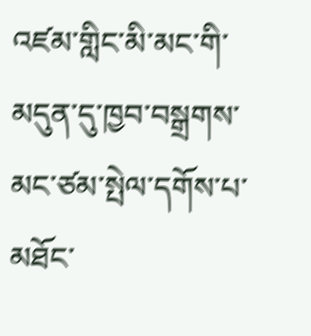འཛམ་གླིང་མི་མང་གི་མདུན་དུ་ཁྱབ་བསྒྲགས་མང་ཙམ་སྤེལ་དགོས་པ་མཐོང་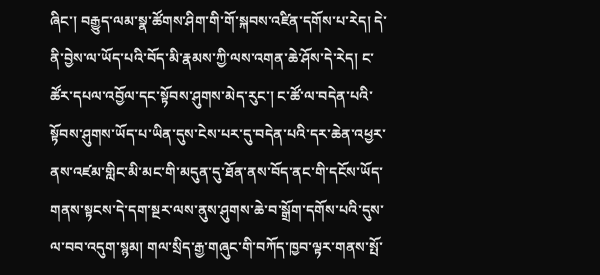ཞིང་། བརྒྱུད་ལམ་སྣ་ཚོགས་ཤིག་གི་གོ་སྐབས་འཛིན་དགོས་པ་རེད། དེ་ནི་བྱེས་ལ་ཡོད་པའི་བོད་མི་རྣམས་ཀྱི་ལས་འགན་ཆེ་ཤོས་དེ་རེད། ང་ཚོར་དཔལ་འབྱོལ་དང་སྟོབས་ཤུགས་མེད་རུང་། ང་ཚོ་ལ་བདེན་པའི་སྟོབས་ཤུགས་ཡོད་པ་ཡིན་དུས་ངེས་པར་དུ་བདེན་པའི་དར་ཆེན་འཕྱར་ནས་འཛམ་གླིང་མི་མང་གི་མདུན་དུ་ཐོན་ནས་བོད་ནང་གི་དངོས་ཡོད་གནས་སྟངས་དེ་དག་སྔར་ལས་ནུས་ཤུགས་ཆེ་བ་སྒྲོག་དགོས་པའི་དུས་ལ་བབ་འདུག་སྙམ། གལ་སྲིད་རྒྱ་གཞུང་གི་བཀོད་ཁྱབ་ལྟར་གནས་སྤོ་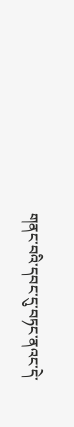གནང་བའི་དབང་དུ་བཏང་ནའང་དེ་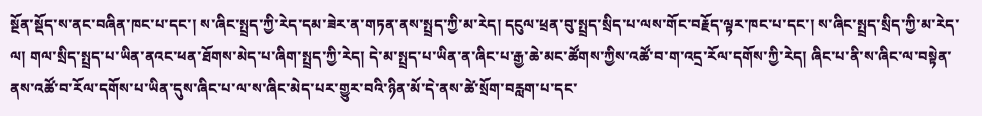སྔོན་སྡོད་ས་ནང་བཞིན་ཁང་པ་དང་། ས་ཞིང་སྤྲད་ཀྱི་རེད་དམ་ཟེར་ན་གཏན་ནས་སྤྲད་ཀྱི་མ་རེད། དངུལ་ཕྲན་བུ་སྤྲད་སྲིད་པ་ལས་གོང་བརྗོད་ལྟར་ཁང་པ་དང་། ས་ཞིང་སྤྲད་སྲིད་ཀྱི་མ་རེད་ལ། གལ་སྲིད་སྤྲད་པ་ཡིན་ནའང་ཕན་ཐོགས་མེད་པ་ཞིག་སྤྲད་ཀྱི་རེད། དེ་མ་སྤྲད་པ་ཡིན་ན་ཞིང་པ་རྒྱ་ཆེ་མང་ཚོགས་ཀྱིས་འཚོ་བ་ག་འདྲ་རོལ་དགོས་ཀྱི་རེད། ཞིང་པ་ནི་ས་ཞིང་ལ་བསྟེན་ནས་འཚོ་བ་རོལ་དགོས་པ་ཡིན་དུས་ཞིང་པ་ལ་ས་ཞིང་མེད་པར་གྱུར་བའི་ཉིན་མོ་དེ་ནས་ཚེ་སྲོག་བརླག་པ་དང་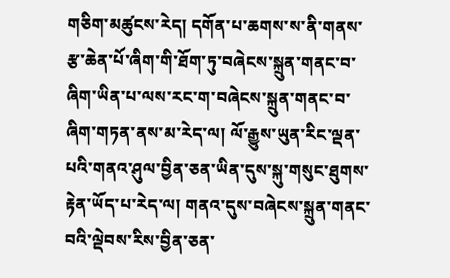གཅིག་མཚུངས་རེད། དགོན་པ་ཆགས་ས་ནི་གནས་རྩ་ཆེན་པོ་ཞིག་གི་ཐོག་ཏུ་བཞེངས་སྐྲུན་གནང་བ་ཞིག་ཡིན་པ་ལས་རང་ག་བཞེངས་སྐྲུན་གནང་བ་ཞིག་གཏན་ནས་མ་རེད་ལ། ལོ་རྒྱུས་ཡུན་རིང་ལྡན་པའི་གནའ་ཤུལ་བྱིན་ཅན་ཡིན་དུས་སྐུ་གསུང་ཐུགས་རྟེན་ཡོད་པ་རེད་ལ། གནའ་དུས་བཞེངས་སྐྲུན་གནང་བའི་ལྡེབས་རིས་བྱིན་ཅན་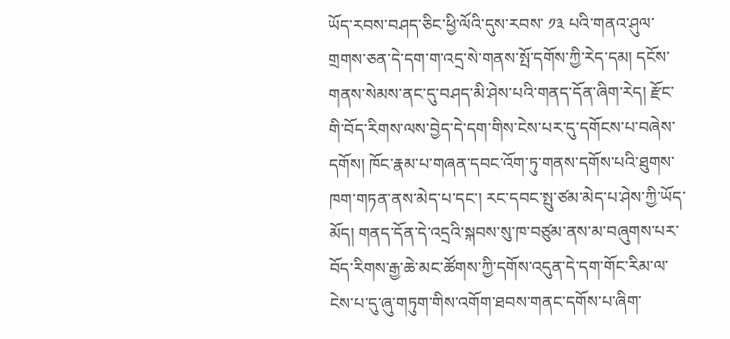ཡོད་རབས་བཤད་ཅིང་ཕྱི་ལོའི་དུས་རབས་ ༡༣ པའི་གནའ་ཤུལ་གྲགས་ཅན་དེ་དག་ག་འདྲ་སེ་གནས་སྤོ་དགོས་ཀྱི་རེད་དམ། དངོས་གནས་སེམས་ནང་དུ་བཤད་མི་ཤེས་པའི་གནད་དོན་ཞིག་རེད། རྫོང་གི་བོད་རིགས་ལས་བྱེད་དེ་དག་གིས་ངེས་པར་དུ་དགོངས་པ་བཞེས་དགོས། ཁོང་རྣམ་པ་གཞན་དབང་འོག་ཏུ་གནས་དགོས་པའི་ཐུགས་ཁག་གཏན་ནས་མེད་པ་དང་། རང་དབང་སྤུ་ཙམ་མེད་པ་ཤེས་ཀྱི་ཡོད་མོད། གནད་དོན་དེ་འདྲའི་སྐབས་སུ་ཁ་བཙུམ་ནས་མ་བཞུགས་པར་བོད་རིགས་རྒྱ་ཆེ་མང་ཚོགས་ཀྱི་དགོས་འདུན་དེ་དག་གོང་རིམ་ལ་ངེས་པ་དུ་ཞུ་གཏུག་གིས་འགོག་ཐབས་གནང་དགོས་པ་ཞིག་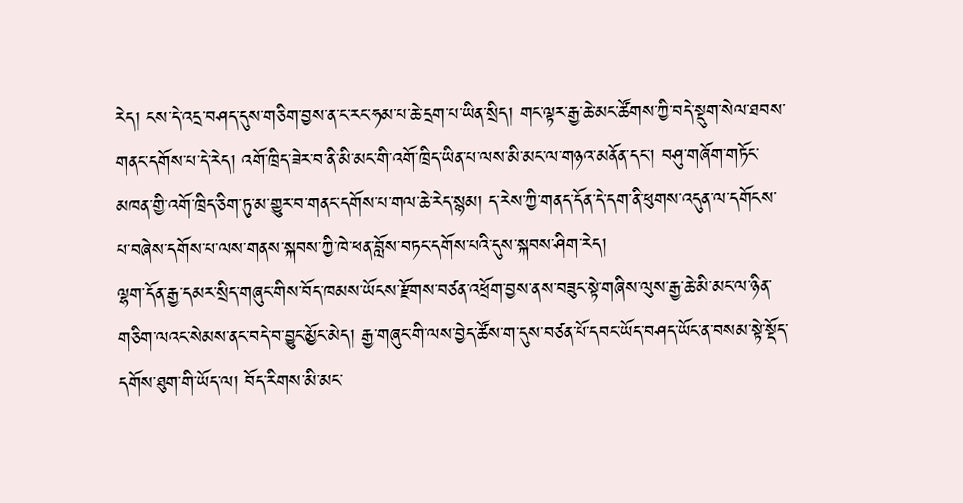རེད། ངས་དེ་འདྲ་བཤད་དུས་གཅིག་བྱས་ན་ང་རང་ཧམ་པ་ཆེ་དྲག་པ་ཡིན་སྲིད། གང་ལྟར་རྒྱ་ཆེ་མང་ཚོགས་ཀྱི་བདེ་སྡུག་སེལ་ཐབས་གནང་དགོས་པ་དེ་རེད། འགོ་ཁྲིད་ཟེར་བ་ནི་མི་མང་གི་འགོ་ཁྲིད་ཡིན་པ་ལས་མི་མང་ལ་གཉའ་མནོན་དང་། བཤུ་གཞོག་གཏོང་མཁན་གྱི་འགོ་ཁྲིད་ཅིག་ཏུ་མ་གྱུར་བ་གནང་དགོས་པ་གལ་ཆེ་རེད་སྙམ། ད་རེས་ཀྱི་གནད་དོན་དེ་དག་ནི་ཕུགས་འདུན་ལ་དགོངས་པ་བཞེས་དགོས་པ་ལས་གནས་སྐབས་ཀྱི་ཁེ་ཕན་བློས་བཏང་དགོས་པའི་དུས་སྐབས་ཤིག་རེད།
ལྷག་དོན་རྒྱ་དམར་སྲིད་གཞུང་གིས་བོད་ཁམས་ཡོངས་རྫོགས་བཙན་འཕྲོག་བྱས་ནས་བཟུང་སྟེ་གཞིས་ལུས་རྒྱ་ཆེ་མི་མང་ལ་ཉིན་གཅིག་ལའང་སེམས་ནང་བདེ་བ་བྱུང་མྱོང་མེད། རྒྱ་གཞུང་གི་ལས་བྱེད་ཚོས་ག་དུས་བཙན་པོ་དབང་ཡོད་བཤད་ཡོང་ན་བསམ་སྟེ་སྡོད་དགོས་ཐུག་གི་ཡོད་ལ། བོད་རིགས་མི་མང་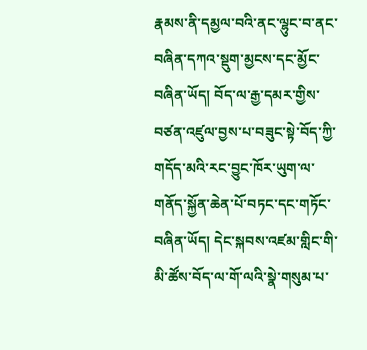རྣམས་ནི་དམྱལ་བའི་ནང་ལྷུང་བ་ནང་བཞིན་དཀའ་སྡུག་མྱངས་དང་མྱོང་བཞིན་ཡོད། བོད་ལ་རྒྱ་དམར་གྱིས་བཙན་འཛུལ་བྱས་པ་བཟུང་སྟེ་བོད་ཀྱི་གདོད་མའི་རང་བྱུང་ཁོར་ཡུག་ལ་གནོད་སྐྱོན་ཆེན་པོ་བཏང་དང་གཏོང་བཞིན་ཡོད། དེང་སྐབས་འཛམ་གླིང་གི་མི་ཚོས་བོད་ལ་གོ་ལའི་སྣེ་གསུམ་པ་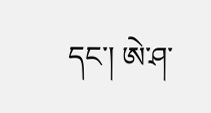དང་། ཨེ་ཤ་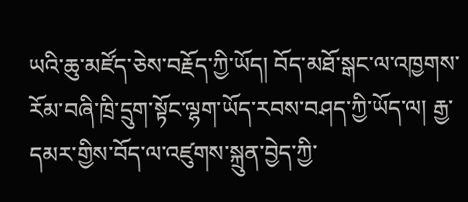ཡའི་ཆུ་མཛོད་ཅེས་བརྗོད་ཀྱི་ཡོད། བོད་མཐོ་སྒང་ལ་འཁྱགས་རོམ་བཞི་ཁྲི་དྲུག་སྟོང་ལྷག་ཡོད་རབས་བཤད་ཀྱི་ཡོད་ལ། རྒྱ་དམར་གྱིས་བོད་ལ་འཛུགས་སྐྲུན་བྱེད་ཀྱི་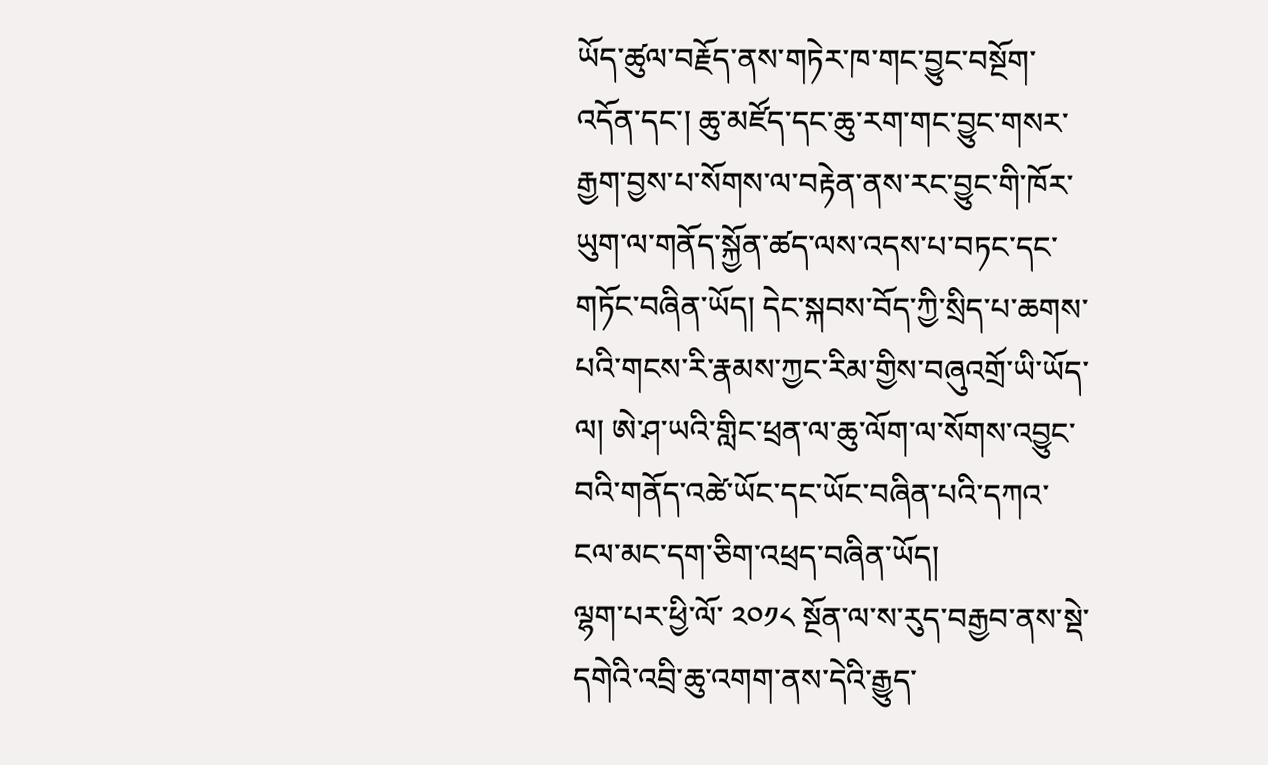ཡོད་ཚུལ་བརྗོད་ནས་གཏེར་ཁ་གང་བྱུང་བསྔོག་འདོན་དང་། ཆུ་མཛོད་དང་ཆུ་རག་གང་བྱུང་གསར་རྒྱག་བྱས་པ་སོགས་ལ་བརྟེན་ནས་རང་བྱུང་གི་ཁོར་ཡུག་ལ་གནོད་སྐྱོན་ཚད་ལས་འདས་པ་བཏང་དང་གཏོང་བཞིན་ཡོད། དེང་སྐབས་བོད་ཀྱི་སྲིད་པ་ཆགས་པའི་གངས་རི་རྣམས་ཀྱང་རིམ་གྱིས་བཞུའགྲོ་ཡི་ཡོད་ལ། ཨེ་ཤ་ཡའི་གླིང་ཕྲན་ལ་ཆུ་ལོག་ལ་སོགས་འབྱུང་བའི་གནོད་འཚེ་ཡོང་དང་ཡོང་བཞིན་པའི་དཀའ་ངལ་མང་དག་ཅིག་འཕྲད་བཞིན་ཡོད།
ལྷག་པར་ཕྱི་ལོ་ ༢༠༡༨ སྔོན་ལ་ས་རུད་བརྒྱབ་ནས་སྡེ་དགེའི་འབྲི་ཆུ་འགག་ནས་དེའི་རྒྱུད་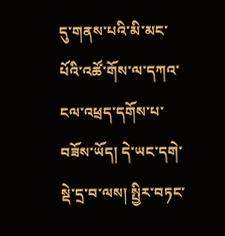དུ་གནས་པའི་མི་མང་པོའི་འཚོ་གོས་ལ་དཀའ་ངལ་འཕྲད་དགོས་པ་བཟོས་ཡོད། དེ་ཡང་དགེ་སྡེ་དྲ་བ་ལས། སྤྱིར་བཏང་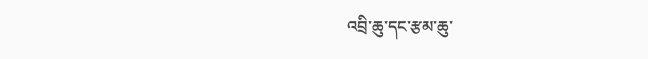འབྲི་ཆུ་དང་རྩམ་ཆུ་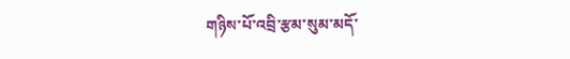གཉིས་པོ་འབྲི་རྩམ་སུམ་མདོ་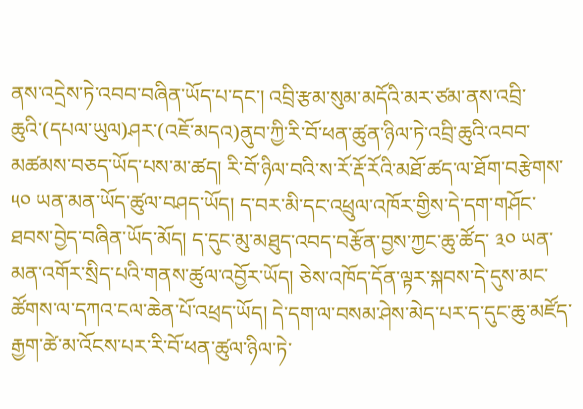ནས་འདྲེས་ཏེ་འབབ་བཞིན་ཡོད་པ་དང་། འབྲི་རྩམ་སུམ་མདོའི་མར་ཙམ་ནས་འབྲི་ཆུའི་(དཔལ་ཡུལ)ཤར་(འཇོ་མདའ)ནུབ་ཀྱི་རི་བོ་ཕན་ཚུན་ཉིལ་ཏེ་འབྲི་ཆུའི་འབབ་མཚམས་བཅད་ཡོད་པས་མ་ཚད། རི་བོ་ཉིལ་བའི་ས་རོ་རྡོ་རོའི་མཐོ་ཚད་ལ་ཐོག་བརྩེགས་ ༥༠ ཡན་མན་ཡོད་ཚུལ་བཤད་ཡོད། ད་བར་མི་དང་འཕྲུལ་འཁོར་གྱིས་དེ་དག་གཤོང་ཐབས་བྱེད་བཞིན་ཡོད་མོད། ད་དུང་མུ་མཐུད་འབད་བརྩོན་བྱས་ཀྱང་ཆུ་ཚོད་ ༣༠ ཡན་མན་འགོར་སྲིད་པའི་གནས་ཚུལ་འབྱོར་ཡོད། ཅེས་འཁོད་དོན་ལྟར་སྐབས་དེ་དུས་མང་ཚོགས་ལ་དཀའ་ངལ་ཆེན་པོ་འཕྲད་ཡོད། དེ་དག་ལ་བསམ་ཤེས་མེད་པར་ད་དུང་ཆུ་མཛོད་རྒྱག་ཚེ་མ་འོངས་པར་རི་བོ་ཕན་ཚུལ་ཉིལ་ཏེ་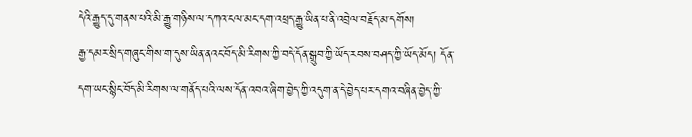དེའི་རྒྱུད་དུ་གནས་པའི་མི་རྒྱུ་གཉིས་ལ་དཀའ་ངལ་མང་དག་འཕྲད་རྒྱུ་ཡིན་པ་ནི་འབྲེལ་བརྗོད་མ་དགོས།
རྒྱ་དམར་སྲིད་གཞུང་གིས་ག་དུས་ཡིན་ནའང་བོད་མི་རིགས་ཀྱི་བདེ་དོན་སྒྲུབ་ཀྱི་ཡོད་རབས་བཤད་ཀྱི་ཡོད་མོད། དོན་དག་ཡང་སྙིང་བོད་མི་རིགས་ལ་གནོད་པའི་ལས་དོན་འབའ་ཞིག་བྱེད་ཀྱི་འདུག་ན་དེ་བྱེད་པར་དགའ་བཞིན་བྱེད་ཀྱི་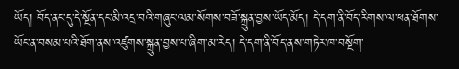ཡོད། བོད་ནང་དུ་དེ་སྔོན་དང་མི་འདྲ་བའི་གཞུང་ལམ་སོགས་བཟོ་སྐྲུན་བྱས་ཡོད་མོད། དེ་དག་ནི་བོད་རིགས་ལ་ཕན་ཐོགས་ཡོང་ན་བསམ་པའི་ཐོག་ནས་འཛུགས་སྐྲུན་བྱས་པ་ཞིག་མ་རེད། དེ་དག་ནི་བོད་ནས་གཏེར་ཁ་བསྔོག་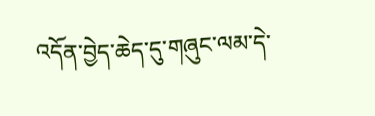འདོན་བྱེད་ཆེད་དུ་གཞུང་ལམ་དེ་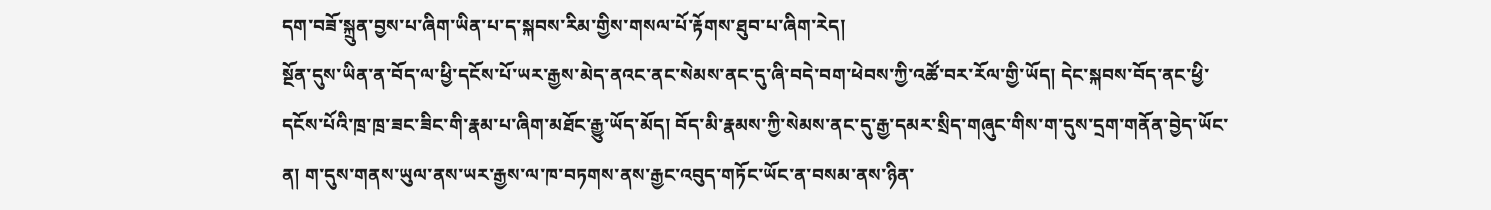དག་བཟོ་སྐྲུན་བྱས་པ་ཞིག་ཡིན་པ་ད་སྐབས་རིམ་གྱིས་གསལ་པོ་རྟོགས་ཐུབ་པ་ཞིག་རེད།
སྔོན་དུས་ཡིན་ན་བོད་ལ་ཕྱི་དངོས་པོ་ཡར་རྒྱས་མེད་ནའང་ནང་སེམས་ནང་དུ་ཞི་བདེ་བག་ཕེབས་ཀྱི་འཚོ་བར་རོལ་གྱི་ཡོད། དེང་སྐབས་བོད་ནང་ཕྱི་དངོས་པོའི་ཁྲ་ཁྲ་ཟང་ཟིང་གི་རྣམ་པ་ཞིག་མཐོང་རྒྱུ་ཡོད་མོད། བོད་མི་རྣམས་ཀྱི་སེམས་ནང་དུ་རྒྱ་དམར་སྲིད་གཞུང་གིས་ག་དུས་དྲག་གནོན་བྱེད་ཡོང་ན། ག་དུས་གནས་ཡུལ་ནས་ཡར་རྒྱས་ལ་ཁ་བཏགས་ནས་རྒྱང་འབུད་གཏོང་ཡོང་ན་བསམ་ནས་ཉིན་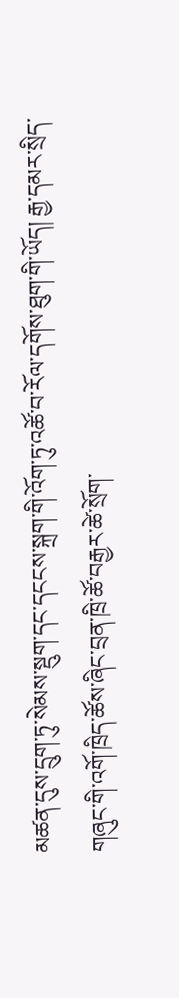མཚན་དུས་དྲུག་ཏུ་སེམས་སྡུག་དང་དངངས་སྐྲག་གི་འོག་ཏུ་འཚོ་བ་རོལ་དགོས་ཐུག་གི་ཡོད། རྒྱ་དམར་སྲིད་གཞུང་གི་འགོ་ཁྲིད་ཚོས་ཞིང་བྲན་ཁྲི་ཚོ་བརྒྱར་ཚེ་སྲོག་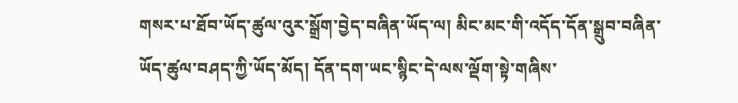གསར་པ་ཐོབ་ཡོད་ཚུལ་འུར་སྒྲོག་བྱེད་བཞིན་ཡོད་ལ། མིང་མང་གི་འདོད་དོན་སྒྲུབ་བཞིན་ཡོད་ཚུལ་བཤད་ཀྱི་ཡོད་མོད། དོན་དག་ཡང་སྙིང་དེ་ལས་ལྡོག་སྟེ་གཞིས་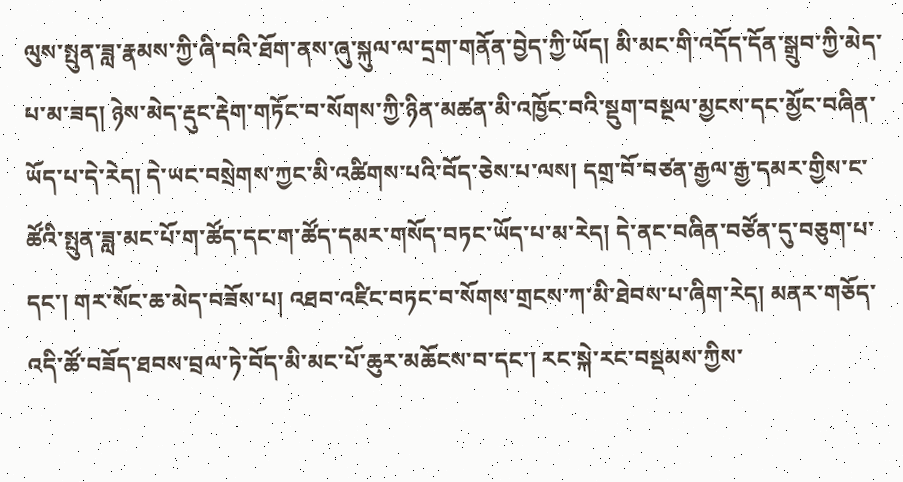ལུས་སྤུན་ཟླ་རྣམས་ཀྱི་ཞི་བའི་ཐོག་ནས་ཞུ་སྐུལ་ལ་དྲག་གནོན་བྱེད་ཀྱི་ཡོད། མི་མང་གི་འདོད་དོན་སྒྲུབ་ཀྱི་མེད་པ་མ་ཟད། ཉེས་མེད་རྡུང་རྡེག་གཏོང་བ་སོགས་ཀྱི་ཉིན་མཚན་མི་འཁྱོང་བའི་སྡུག་བསྔལ་མྱངས་དང་མྱོང་བཞིན་ཡོད་པ་དེ་རེད། དེ་ཡང་བསྲེགས་ཀྱང་མི་འཚིགས་པའི་བོད་ཅེས་པ་ལས། དགྲ་བོ་བཙན་རྒྱལ་རྒྱ་དམར་གྱིས་ང་ཚོའི་སྤུན་ཟླ་མང་པོ་ག་ཚོད་དང་ག་ཚོད་དམར་གསོད་བཏང་ཡོད་པ་མ་རེད། དེ་ནང་བཞིན་བཙོན་དུ་བཅུག་པ་དང་། གར་སོང་ཆ་མེད་བཟོས་པ། འཐབ་འཛིང་བཏང་བ་སོགས་གྲངས་ཀ་མི་ཐེབས་པ་ཞིག་རེད། མནར་གཅོད་འདི་ཚོ་བཟོད་ཐབས་བྲལ་ཏེ་བོད་མི་མང་པོ་ཆུར་མཆོངས་བ་དང་། རང་སྐེ་རང་བསྡམས་ཀྱིས་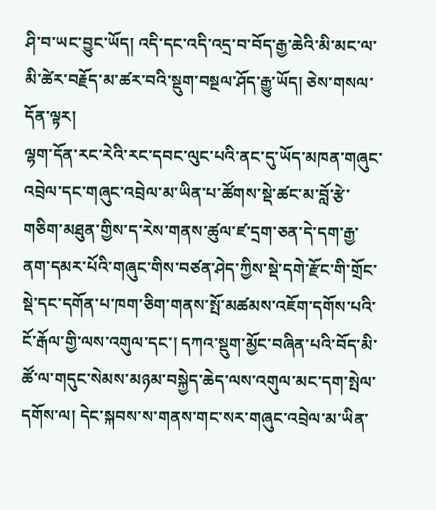ཤི་བ་ཡང་བྱུང་ཡོད། འདི་དང་འདི་འདྲ་བ་བོད་རྒྱ་ཆེའི་མི་མང་ལ་མི་ཚེར་བརྗོད་མ་ཚར་བའི་སྡུག་བསྔལ་ཤོད་རྒྱུ་ཡོད། ཅེས་གསལ་དོན་ལྟར།
ལྷག་དོན་རང་རེའི་རང་དབང་ལུང་པའི་ནང་དུ་ཡོད་མཁན་གཞུང་འབྲེལ་དང་གཞུང་འབྲེལ་མ་ཡིན་པ་ཚོགས་སྡེ་ཚང་མ་བློ་རྩེ་གཅིག་མཐུན་གྱིས་ད་རེས་གནས་ཚུལ་ཛ་དྲག་ཅན་དེ་དག་རྒྱ་ནག་དམར་པོའི་གཞུང་གིས་བཙན་ཤེད་ཀྱིས་སྡེ་དགེ་རྫོང་གི་གྲོང་སྡེ་དང་དགོན་པ་ཁག་ཅིག་གནས་སྤོ་མཚམས་འཇོག་དགོས་པའི་ངོ་རྒོལ་གྱི་ལས་འགུལ་དང་། དཀའ་སྡུག་མྱོང་བཞིན་པའི་བོད་མི་ཚོ་ལ་གདུང་སེམས་མཉམ་བསྐྱེད་ཆེད་ལས་འགུལ་མང་དག་སྤེལ་དགོས་ལ། དེང་སྐབས་ས་གནས་གང་སར་གཞུང་འབྲེལ་མ་ཡིན་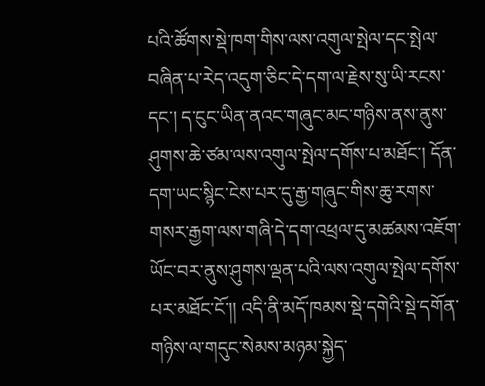པའི་ཚོགས་སྡེ་ཁག་གིས་ལས་འགུལ་སྤེལ་དང་སྤེལ་བཞིན་པ་རེད་འདུག་ཅིང་དེ་དག་ལ་རྗེས་སུ་ཡི་རངས་དང་། ད་ངུང་ཡིན་ནའང་གཞུང་མང་གཉིས་ནས་ནུས་ཤུགས་ཆེ་ཙམ་ལས་འགུལ་སྤེལ་དགོས་པ་མཐོང་། དོན་དག་ཡང་སྙིང་ངེས་པར་དུ་རྒྱ་གཞུང་གིས་ཆུ་རགས་གསར་རྒྱག་ལས་གཞི་དེ་དག་འཕྲལ་དུ་མཚམས་འཇོག་ཡོང་བར་ནུས་ཤུགས་ལྡན་པའི་ལས་འགུལ་སྤེལ་དགོས་པར་མཐོང་ངོ་།། འདི་ནི་མདོ་ཁམས་སྡེ་དགེའི་སྡེ་དགོན་གཉིས་ལ་གདུང་སེམས་མཉམ་སྐྱེད་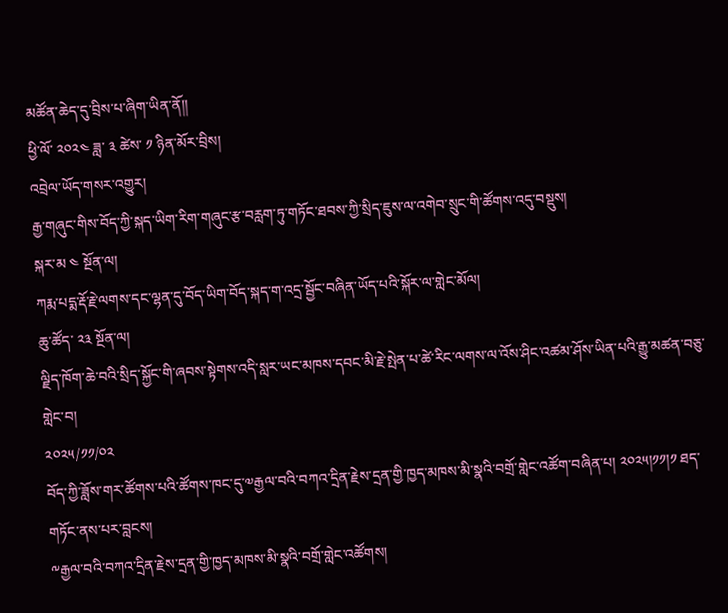མཚོན་ཆེད་དུ་བྲིས་པ་ཞིག་ཡིན་ནོ།།
ཕྱི་ལོ་ ༢༠༢༤ ཟླ་ ༣ ཚེས་ ༡ ཉིན་མོར་བྲིས།
འབྲེལ་ཡོད་གསར་འགྱུར།
རྒྱ་གཞུང་གིས་བོད་ཀྱི་སྐད་ཡིག་རིག་གཞུང་རྩ་བརླག་ཏུ་གཏོང་ཐབས་ཀྱི་སྲིད་ཇུས་ལ་འགེབ་སྲུང་གི་ཚོགས་འདུ་བསྡུས།
སྐར་མ ༤ སྔོན་ལ།
ཀརྨ་པདྨ་རྡོ་རྗེ་ལགས་དང་ལྷན་དུ་བོད་ཡིག་བོད་སྐད་ག་འདྲ་སྦྱོང་བཞིན་ཡོད་པའི་སྐོར་ལ་གླེང་མོལ།
ཆུ་ཚོད་ ༢༣ སྔོན་ལ།
ལྗིད་ཁོག་ཆེ་བའི་སྲིད་སྐྱོང་གི་ཞབས་སྟེགས་འདི་སླར་ཡང་མཁས་དབང་མི་རྗེ་སྤེན་པ་ཚེ་རིང་ལགས་ལ་འོས་ཤིང་འཚམ་ཤོས་ཡིན་པའི་རྒྱུ་མཚན་བཅུ་གླེང་བ།
༢༠༢༥/༡༡/༠༢
བོད་ཀྱི་ཟློས་གར་ཚོགས་པའི་ཚོགས་ཁང་དུ་༧རྒྱལ་བའི་བཀའ་དྲིན་རྗེས་དྲན་གྱི་ཁྱད་མཁས་མི་སྣའི་བགྲོ་གླེང་འཚོག་བཞིན་པ། ༢༠༢༥།༡༡།༡ ཐད་གཏོང་ནས་པར་བླངས།
༸རྒྱལ་བའི་བཀའ་དྲིན་རྗེས་དྲན་གྱི་ཁྱད་མཁས་མི་སྣའི་བགྲོ་གླེང་འཚོགས།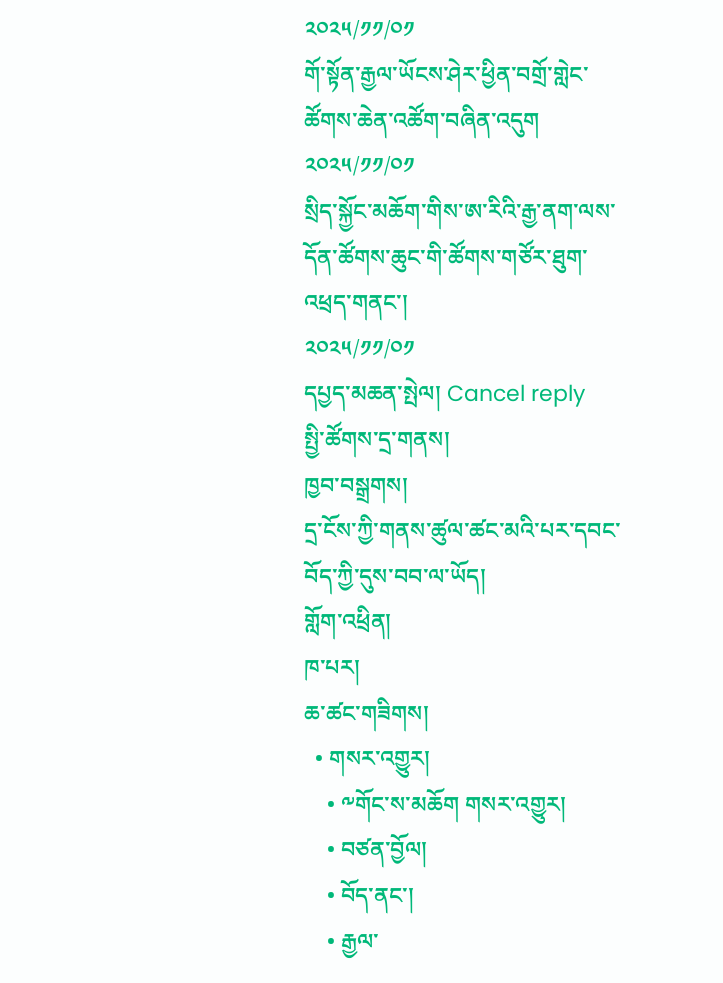༢༠༢༥/༡༡/༠༡
གོ་སྟོན་རྒྱལ་ཡོངས་ཤེར་ཕྱིན་བགྲོ་གླེང་ཚོགས་ཆེན་འཚོག་བཞིན་འདུག
༢༠༢༥/༡༡/༠༡
སྲིད་སྐྱོང་མཆོག་གིས་ཨ་རིའི་རྒྱ་ནག་ལས་དོན་ཚོགས་ཆུང་གི་ཚོགས་གཙོར་ཐུག་འཕྲད་གནང་།
༢༠༢༥/༡༡/༠༡
དཔྱད་མཆན་སྤེལ། Cancel reply
སྤྱི་ཚོགས་དྲ་གནས།
ཁྱབ་བསྒྲགས།
དྲ་ངོས་ཀྱི་གནས་ཚུལ་ཚང་མའི་པར་དབང་བོད་ཀྱི་དུས་བབ་ལ་ཡོད།
གློག་འཕྲིན།
ཁ་པར།
ཆ་ཚང་གཟིགས།
  • གསར་འགྱུར།
    • ༸གོང་ས་མཆོག གསར་འགྱུར།
    • བཙན་བྱོལ།
    • བོད་ནང་།
    • རྒྱལ་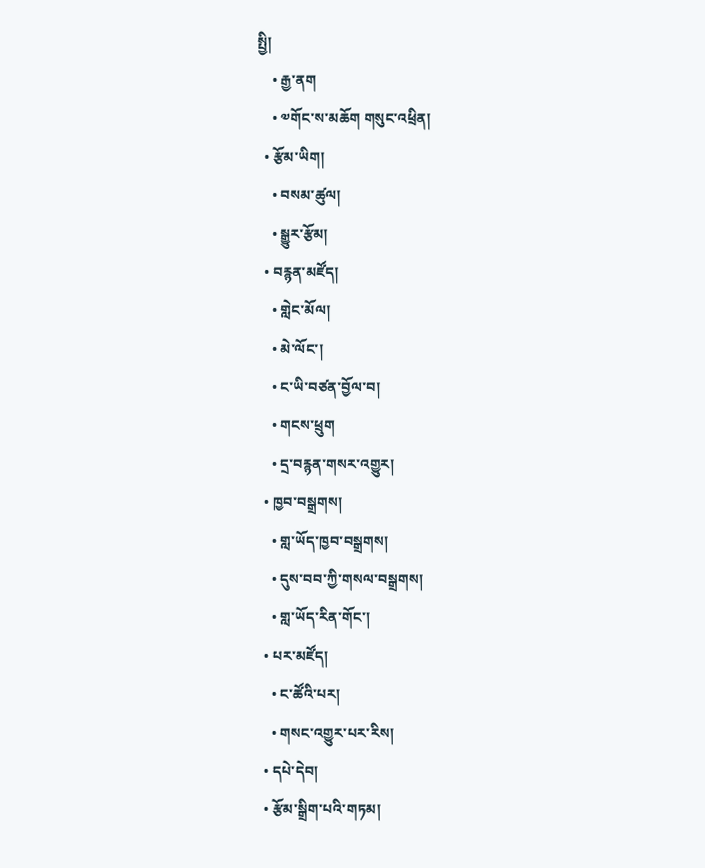སྤྱི།
    • རྒྱ་ནག
    • ༧གོང་ས་མཆོག གསུང་འཕྲིན།
  • རྩོམ་ཡིག།
    • བསམ་ཚུལ།
    • སྒྱུར་རྩོམ།
  • བརྙན་མཛོད།
    • གླེང་མོལ།
    • མེ་ལོང་།
    • ང་ཡི་བཙན་བྱོལ་བ།
    • གངས་ཕྲུག
    • དྲ་བརྙན་གསར་འགྱུར།
  • ཁྱབ་བསྒྲགས།
    • གླ་ཡོད་ཁྱབ་བསྒྲགས།
    • དུས་བབ་ཀྱི་གསལ་བསྒྲགས།
    • གླ་ཡོད་རིན་གོང་།
  • པར་མཛོད།
    • ང་ཚོའི་པར།
    • གསང་འགྱུར་པར་རིས།
  • དཔེ་དེབ།
  • རྩོམ་སྒྲིག་པའི་གཏམ།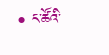• ང་ཚོའི་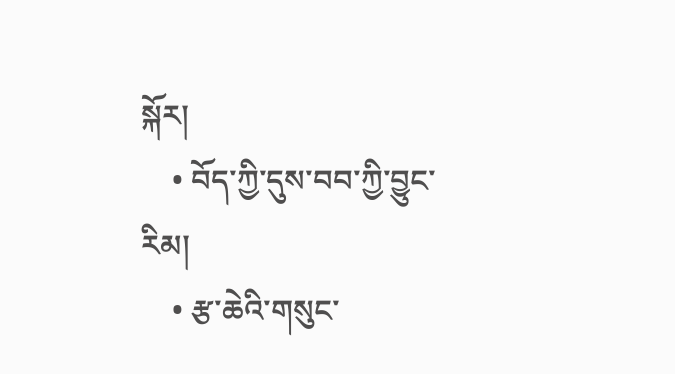སྐོར།
    • བོད་ཀྱི་དུས་བབ་ཀྱི་བྱུང་རིམ།
    • རྩ་ཆེའི་གསུང་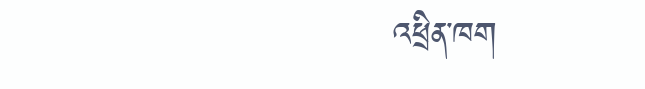འཕྲིན་ཁག